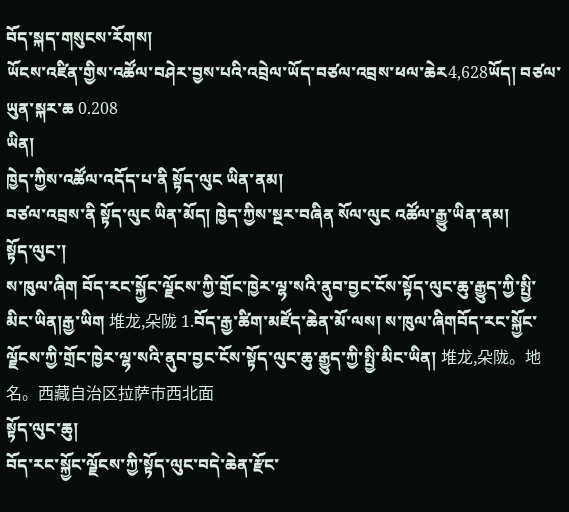བོད་སྐད་གསུངས་རོགས།
ཡོངས་འཛིན་གྱིས་འཚོལ་བཤེར་བྱས་པའི་འབྲེལ་ཡོད་བཙལ་འབྲས་ཕལ་ཆེར4,628ཡོད། བཙལ་ཡུན་སྐར་ཆ 0.208
ཡིན།
ཁྱེད་ཀྱིས་འཚོལ་འདོད་པ་ནི སྟོད་ལུང ཡིན་ནམ།
བཙལ་འབྲས་ནི སྟོད་ལུང ཡིན་མོད། ཁྱེད་ཀྱིས་སྔར་བཞིན སོལ་ལུང འཚོལ་རྒྱུ་ཡིན་ནམ།
སྟོད་ལུང་།
ས་ཁུལ་ཞིག བོད་རང་སྐྱོང་ལྗོངས་ཀྱི་གྲོང་ཁྱེར་ལྷ་སའི་ནུབ་བྱང་ངོས་སྟོད་ལུང་ཆུ་རྒྱུད་ཀྱི་སྤྱི་མིང་ཡིན།རྒྱ་ཡིག 堆龙,朵陇 1.བོད་རྒྱ་ཚིག་མཛོད་ཆེན་མོ་ལས། ས་ཁུལ་ཞིགབོད་རང་སྐྱོང་ལྗོངས་ཀྱི་གྲོང་ཁྱེར་ལྷ་སའི་ནུབ་བྱང་ངོས་སྟོད་ལུང་ཆུ་རྒྱུད་ཀྱི་སྤྱི་མིང་ཡིན། 堆龙,朵陇。地名。西藏自治区拉萨市西北面
སྟོད་ལུང་ཆུ།
བོད་རང་སྐྱོང་ལྗོངས་ཀྱི་སྟོད་ལུང་བདེ་ཆེན་རྫོང་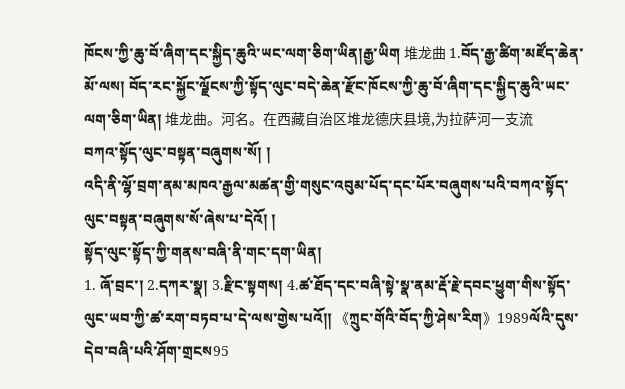ཁོངས་ཀྱི་ཆུ་བོ་ཞིག་དང་སྐྱིད་ཆུའི་ཡང་ལག་ཅིག་ཡིན།རྒྱ་ཡིག 堆龙曲 1.བོད་རྒྱ་ཚིག་མཛོད་ཆེན་མོ་ལས། བོད་རང་སྐྱོང་ལྗོངས་ཀྱི་སྟོད་ལུང་བདེ་ཆེན་རྫོང་ཁོངས་ཀྱི་ཆུ་བོ་ཞིག་དང་སྐྱིད་ཆུའི་ཡང་ལག་ཅིག་ཡིན། 堆龙曲。河名。在西藏自治区堆龙德庆县境,为拉萨河一支流
བཀའ་སྟོད་ལུང་བསྟན་བཞུགས་སོ། །
འདི་ནི་ལྷོ་བྲག་ནམ་མཁའ་རྒྱལ་མཚན་གྱི་གསུང་འབུམ་པོད་དང་པོར་བཞུགས་པའི་བཀའ་སྟོད་ལུང་བསྟན་བཞུགས་སོ་ཞེས་པ་དེའོ། །
སྟོད་ལུང་སྟོད་ཀྱི་གནས་བཞི་ནི་གང་དག་ཡིན།
1. ཞོ་བྲང་། 2.དཀར་སྣ། 3.རྫིང་སྟགས། 4.ཚ་ཐོད་དང་བཞི་སྟེ་སྣ་ནམ་རྡོ་རྗེ་དབང་ཕྱུག་གིས་སྟོད་ལུང་ཡབ་ཀྱི་ཚ་རག་བཏབ་པ་དེ་ལས་གྱེས་པའོ༎ 《ཀྲུང་གོའི་བོད་ཀྱི་ཤེས་རིག》1989ལོའི་དུས་དེབ་བཞི་པའི་ཤོག་གྲངས95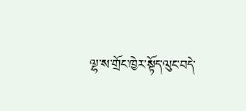ལྷ་ས་གྲོང་ཁྱེར་སྟོད་ལུང་བདེ་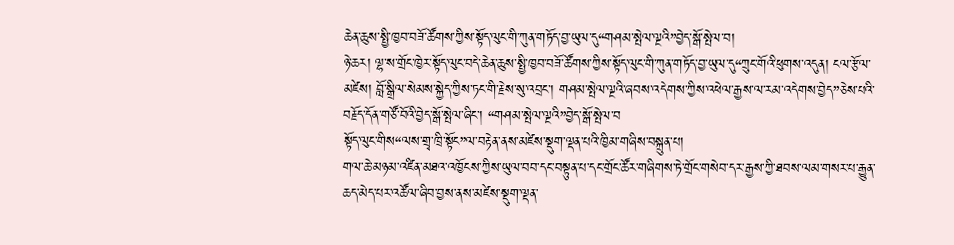ཆེན་ཆུས་སྤྱི་ཁྱབ་བཟོ་ཚོགས་ཀྱིས་སྟོད་ལུང་གི་ཀུན་གཏོད་བྱ་ཡུལ་དུ“གཤམ་སྤེལ་ལྔའི”བྱེད་སྒོ་སྤེལ་བ།
ཉེ་ཆར། ལྷ་ས་གྲོང་ཁྱེར་སྟོད་ལུང་བདེ་ཆེན་ཆུས་སྤྱི་ཁྱབ་བཟོ་ཚོགས་ཀྱིས་སྟོད་ལུང་གི་ཀུན་གཏོད་བྱ་ཡུལ་དུ“ཀྲུང་གོའི་ཕུགས་འདུན། ངལ་རྩོལ་མཛེས། བློ་སྒྲིལ་སེམས་སྐྱེད་ཀྱིས་ཏང་གི་རྗེས་སུ་འབྲང་། གཤམ་སྤེལ་ལྔའི་ཞབས་འདེགས་ཀྱིས་འཕེལ་རྒྱས་ལ་རམ་འདེགས་བྱེད”ཅེས་པའི་བརྗོད་དོན་གཙོ་བོའི་བྱེད་སྒོ་སྤེལ་ཞིང་། “གཤམ་སྤེལ་ལྔའི”བྱེད་སྒོ་སྤེལ་བ
སྟོད་ལུང་གིས“ལས་གྲྭ་ཁྲི་སྟོང”ལ་བརྟེན་ནས་མཛེས་སྡུག་ལྡན་པའི་ཁྱིམ་གཞིས་བསྐྲུན་པ།
གལ་ཆེ་མཉམ་འཛིན་མཐའ་འཁྱོངས་ཀྱིས་ཡུལ་བབ་དང་བསྟུན་པ་དང་གྲོང་ཚོར་གཞིགས་ཏེ་གྲོང་གསེབ་དར་རྒྱས་ཀྱི་ཐབས་ལམ་གསར་པ་རྒྱུན་ཆད་མེད་པར་འཚོལ་ཞིབ་བྱས་ནས་མཛེས་སྡུག་ལྡན་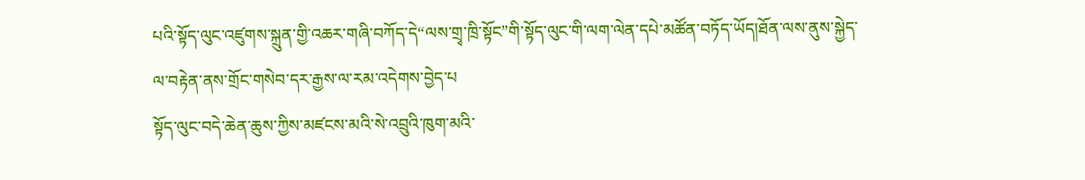པའི་སྟོད་ལུང་འཛུགས་སྐྲུན་གྱི་འཆར་གཞི་བཀོད་དེ“ལས་གྲྭ་ཁྲི་སྟོང”གི་སྟོད་ལུང་གི་ལག་ལེན་དཔེ་མཚོན་བཏོད་ཡོད།ཐོན་ལས་ནུས་སྐྱེད་ལ་བརྟེན་ནས་གྲོང་གསེབ་དར་རྒྱས་ལ་རམ་འདེགས་བྱེད་པ
སྟོད་ལུང་བདེ་ཆེན་ཆུས་ཀྱིས་མཛངས་མའི་སེ་འབྲུའི་ཁུག་མའི་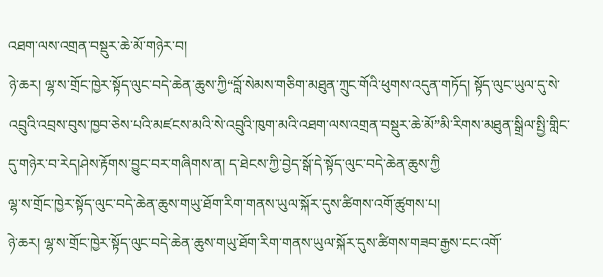འཐག་ལས་འགྲན་བསྡུར་ཆེ་མོ་གཉེར་བ།
ཉེ་ཆར། ལྷ་ས་གྲོང་ཁྱེར་སྟོད་ལུང་བདེ་ཆེན་ཆུས་ཀྱི“བློ་སེམས་གཅིག་མཐུན་ཀྲུང་གོའི་ཕུགས་འདུན་གཏོད། སྟོད་ལུང་ཡུལ་དུ་སེ་འབྲུའི་འབྲས་བུས་ཁྱབ་ཅེས་པའི་མཛངས་མའི་སེ་འབྲུའི་ཁུག་མའི་འཐག་ལས་འགྲན་བསྡུར་ཆེ་མོ”མི་རིགས་མཐུན་སྒྲིལ་སྤྱི་གླིང་དུ་གཉེར་བ་རེད།ཤེས་རྟོགས་བྱུང་བར་གཞིགས་ན། ད་ཐེངས་ཀྱི་བྱེད་སྒོ་དེ་སྟོད་ལུང་བདེ་ཆེན་ཆུས་ཀྱི
ལྷ་ས་གྲོང་ཁྱེར་སྟོད་ལུང་བདེ་ཆེན་ཆུས་གཡུ་ཐོག་རིག་གནས་ཡུལ་སྐོར་དུས་ཚིགས་འགོ་ཚུགས་པ།
ཉེ་ཆར། ལྷ་ས་གྲོང་ཁྱེར་སྟོད་ལུང་བདེ་ཆེན་ཆུས་གཡུ་ཐོག་རིག་གནས་ཡུལ་སྐོར་དུས་ཚིགས་གཟབ་རྒྱས་ངང་འགོ་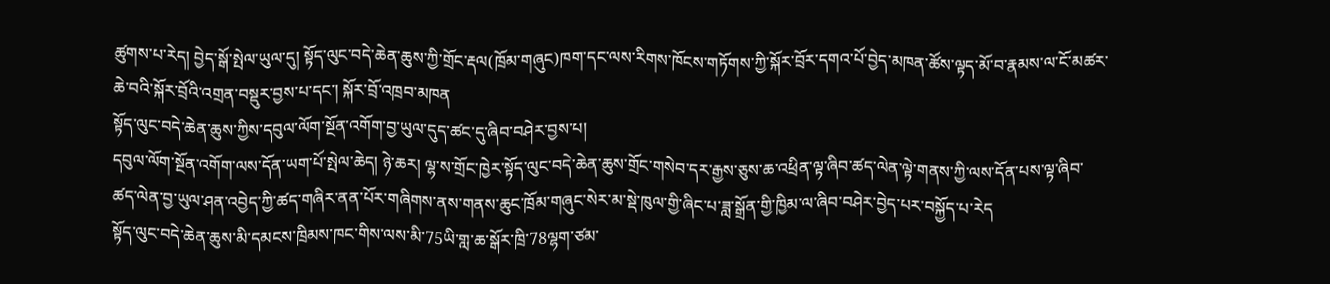ཚུགས་པ་རེད། བྱེད་སྒོ་སྤེལ་ཡུལ་དུ། སྟོད་ལུང་བདེ་ཆེན་ཆུས་ཀྱི་གྲོང་རྡལ(ཁྲོམ་གཞུང)ཁག་དང་ལས་རིགས་ཁོངས་གཏོགས་ཀྱི་སྐོར་བྲོར་དགའ་པོ་བྱེད་མཁན་ཚོས་ལྟད་མོ་བ་རྣམས་ལ་ངོ་མཚར་ཆེ་བའི་སྐོར་བྲོའི་འགྲན་བསྡུར་བྱས་པ་དང་། སྐོར་བྲོ་འཁྲབ་མཁན
སྟོད་ལུང་བདེ་ཆེན་ཆུས་ཀྱིས་དབུལ་ལོག་སྔོན་འགོག་བྱ་ཡུལ་དུད་ཚང་དུ་ཞིབ་བཤེར་བྱས་པ།
དབུལ་ལོག་སྔོན་འགོག་ལས་དོན་ཡག་པོ་སྤེལ་ཆེད། ཉེ་ཆར། ལྷ་ས་གྲོང་ཁྱེར་སྟོད་ལུང་བདེ་ཆེན་ཆུས་གྲོང་གསེབ་དར་རྒྱས་ཅུས་ཆ་འཕྲིན་ལྟ་ཞིབ་ཚད་ལེན་ལྟེ་གནས་ཀྱི་ལས་དོན་པས་ལྟ་ཞིབ་ཚད་ལེན་བྱ་ཡུལ་ཤན་འབྱེད་ཀྱི་ཚད་གཞིར་ནན་པོར་གཞིགས་ནས་གནས་ཆུང་ཁྲོམ་གཞུང་སེར་མ་སྡེ་ཁུལ་གྱི་ཞིང་པ་ཟླ་སྒྲོན་གྱི་ཁྱིམ་ལ་ཞིབ་བཤེར་བྱེད་པར་བསྐྱོད་པ་རེད
སྟོད་ལུང་བདེ་ཆེན་ཆུས་མི་དམངས་ཁྲིམས་ཁང་གིས་ལས་མི་75ཡི་གླ་ཆ་སྒོར་ཁྲི་78ལྷག་ཙམ་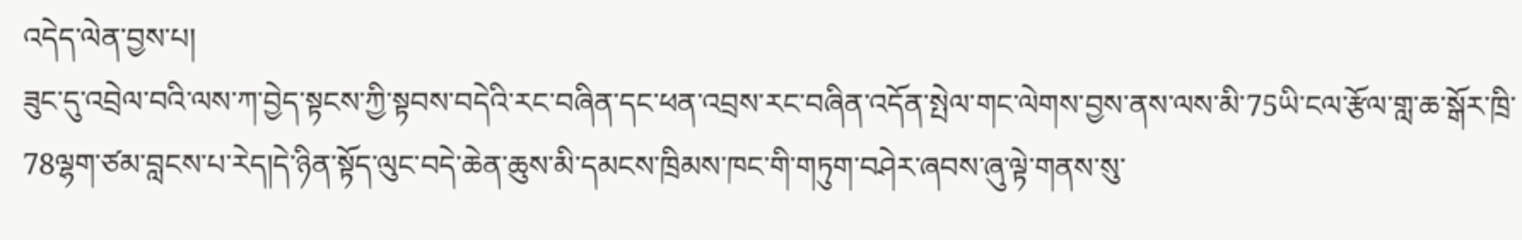འདེད་ལེན་བྱས་པ།
ཟུང་དུ་འབྲེལ་བའི་ལས་ཀ་བྱེད་སྟངས་ཀྱི་སྟབས་བདེའི་རང་བཞིན་དང་ཕན་འབྲས་རང་བཞིན་འདོན་སྤེལ་གང་ལེགས་བྱས་ནས་ལས་མི་75ཡི་ངལ་རྩོལ་གླ་ཆ་སྒོར་ཁྲི་78ལྷག་ཙམ་བླངས་པ་རེད།དེ་ཉིན་སྟོད་ལུང་བདེ་ཆེན་ཆུས་མི་དམངས་ཁྲིམས་ཁང་གི་གཏུག་བཤེར་ཞབས་ཞུ་ལྟེ་གནས་སུ་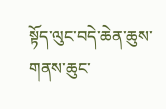སྟོད་ལུང་བདེ་ཆེན་ཆུས་གནས་ཆུང་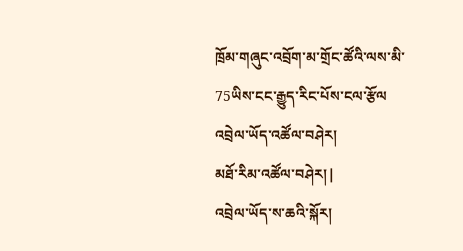ཁྲོམ་གཞུང་འབྲོག་མ་གྲོང་ཚོའི་ལས་མི་75ཡིས་ངང་རྒྱུད་རིང་པོས་ངལ་རྩོལ
འབྲེལ་ཡོད་འཚོལ་བཤེར།
མཐོ་རིམ་འཚོལ་བཤེར། |
འབྲེལ་ཡོད་ས་ཆའི་སྐོར།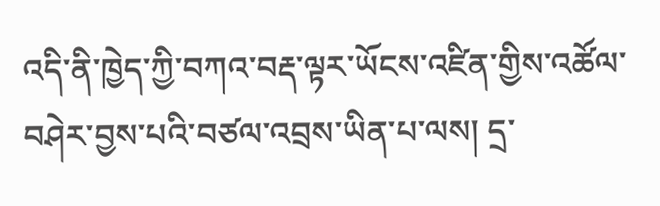འདི་ནི་ཁྱེད་ཀྱི་བཀའ་བརྡ་ལྟར་ཡོངས་འཛིན་གྱིས་འཚོལ་བཤེར་བྱས་པའི་བཙལ་འབྲས་ཡིན་པ་ལས། དྲ་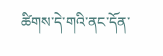ཚིགས་དེ་གའི་ནང་དོན་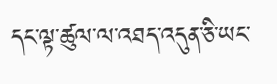དང་ལྟ་ཚུལ་ལ་འཐད་འདུན་ཅི་ཡང་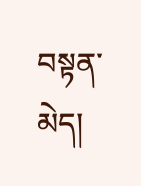བསྟན་མེད།